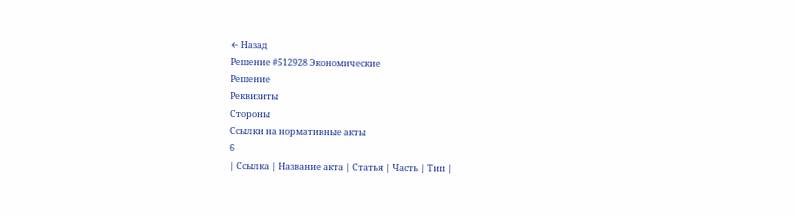← Назад
Решение #512928 Экономические
Решение
Реквизиты
Стороны
Ссылки на нормативные акты
6
| Ссылка | Название акта | Статья | Часть | Тип |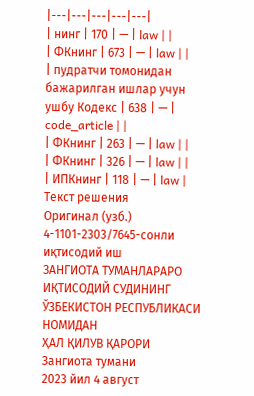|---|---|---|---|---|
| нинг | 170 | — | law | |
| ФКнинг | 673 | — | law | |
| пудратчи томонидан бажарилган ишлар учун ушбу Кодекс | 638 | — | code_article | |
| ФКнинг | 263 | — | law | |
| ФКнинг | 326 | — | law | |
| ИПКнинг | 118 | — | law |
Текст решения
Оригинал (узб.)
4-1101-2303/7645-сонли иқтисодий иш
ЗАНГИОТА ТУМАНЛАРАРО
ИҚТИСОДИЙ СУДИНИНГ
ЎЗБЕКИСТОН РЕСПУБЛИКАСИ НОМИДАН
ҲАЛ ҚИЛУВ ҚАРОРИ
Зангиота тумани
2023 йил 4 август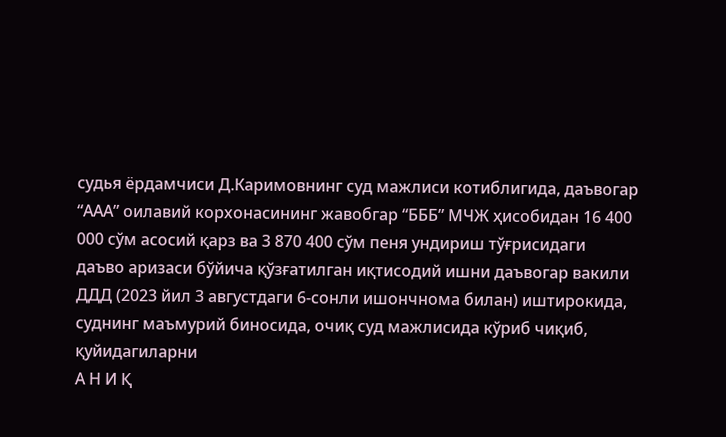судья ёрдамчиси Д.Каримовнинг суд мажлиси котиблигида, даъвогар
“ААА” оилавий корхонасининг жавобгар “БББ” МЧЖ ҳисобидан 16 400
000 сўм асосий қарз ва 3 870 400 сўм пеня ундириш тўғрисидаги
даъво аризаси бўйича қўзғатилган иқтисодий ишни даъвогар вакили
ДДД (2023 йил 3 августдаги 6-сонли ишончнома билан) иштирокида,
суднинг маъмурий биносида, очиқ суд мажлисида кўриб чиқиб,
қуйидагиларни
А Н И Қ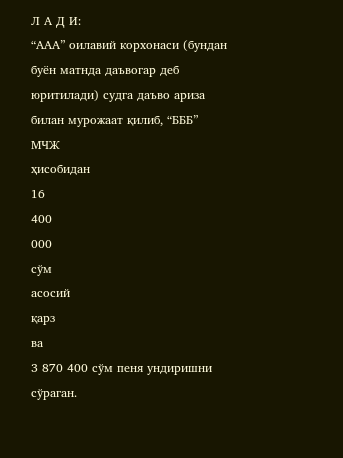Л А Д И:
“ААА” оилавий корхонаси (бундан буён матнда даъвогар деб
юритилади) судга даъво ариза билан мурожаат қилиб, “БББ” МЧЖ
ҳисобидан
16
400
000
сўм
асосий
қарз
ва
3 870 400 сўм пеня ундиришни сўраган.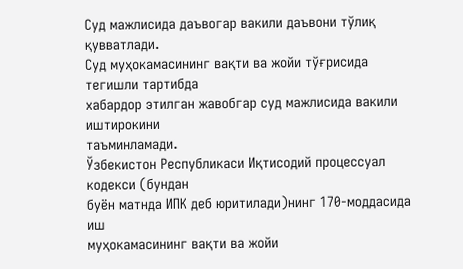Суд мажлисида даъвогар вакили даъвони тўлиқ қувватлади.
Суд муҳокамасининг вақти ва жойи тўғрисида тегишли тартибда
хабардор этилган жавобгар суд мажлисида вакили иштирокини
таъминламади.
Ўзбекистон Республикаси Иқтисодий процессуал кодекси (бундан
буён матнда ИПК деб юритилади)нинг 170-моддасида иш
муҳокамасининг вақти ва жойи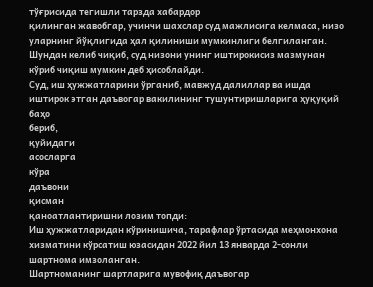тўғрисида тегишли тарзда хабардор
қилинган жавобгар, учинчи шахслар суд мажлисига келмаса, низо
уларнинг йўқлигида ҳал қилиниши мумкинлиги белгиланган.
Шундан келиб чиқиб, суд низони унинг иштирокисиз мазмунан
кўриб чиқиш мумкин деб ҳисоблайди.
Суд, иш ҳужжатларини ўрганиб, мавжуд далиллар ва ишда
иштирок этган даъвогар вакилининг тушунтиришларига ҳуқуқий
баҳо
бериб,
қуйидаги
асосларга
кўра
даъвони
қисман
қаноатлантиришни лозим топди:
Иш ҳужжатларидан кўринишича, тарафлар ўртасида меҳмонхона
хизматини кўрсатиш юзасидан 2022 йил 13 январда 2-сонли
шартнома имзоланган.
Шартноманинг шартларига мувофиқ даъвогар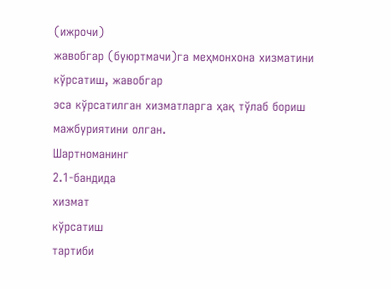(ижрочи)
жавобгар (буюртмачи)га меҳмонхона хизматини кўрсатиш, жавобгар
эса кўрсатилган хизматларга ҳақ тўлаб бориш мажбуриятини олган.
Шартноманинг
2.1-бандида
хизмат
кўрсатиш
тартиби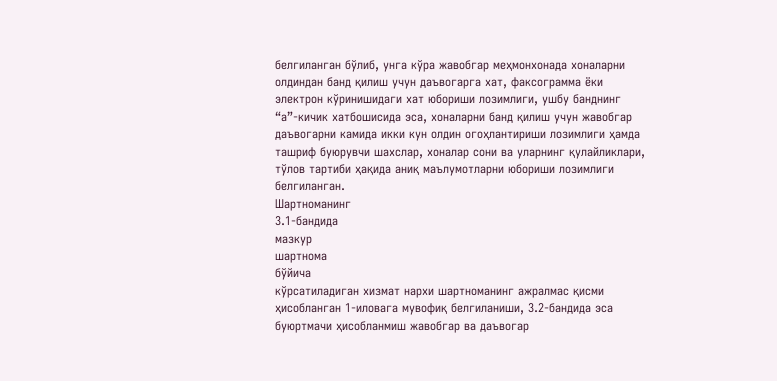белгиланган бўлиб, унга кўра жавобгар меҳмонхонада хоналарни
олдиндан банд қилиш учун даъвогарга хат, факсограмма ёки
электрон кўринишидаги хат юбориши лозимлиги, ушбу банднинг
“а”-кичик хатбошисида эса, хоналарни банд қилиш учун жавобгар
даъвогарни камида икки кун олдин огоҳлантириши лозимлиги ҳамда
ташриф буюрувчи шахслар, хоналар сони ва уларнинг қулайликлари,
тўлов тартиби ҳақида аниқ маълумотларни юбориши лозимлиги
белгиланган.
Шартноманинг
3.1-бандида
мазкур
шартнома
бўйича
кўрсатиладиган хизмат нархи шартноманинг ажралмас қисми
ҳисобланган 1-иловага мувофиқ белгиланиши, 3.2-бандида эса
буюртмачи ҳисобланмиш жавобгар ва даъвогар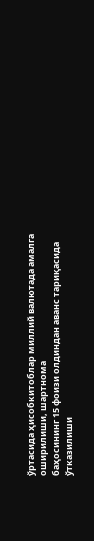ўртасида ҳисобкитоблар миллий валютада амалга оширилиши, шартнома
баҳосининг 15 фоизи олдиндан аванс тариқасида ўтказилиши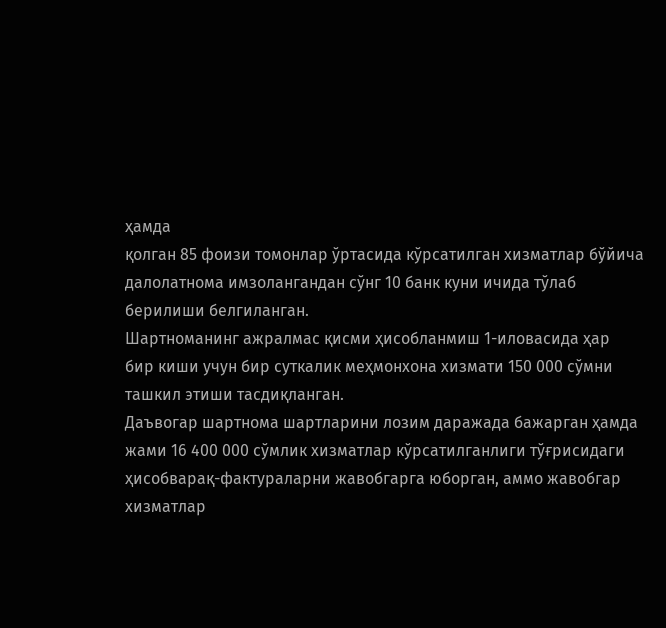ҳамда
қолган 85 фоизи томонлар ўртасида кўрсатилган хизматлар бўйича
далолатнома имзолангандан сўнг 10 банк куни ичида тўлаб
берилиши белгиланган.
Шартноманинг ажралмас қисми ҳисобланмиш 1-иловасида ҳар
бир киши учун бир суткалик меҳмонхона хизмати 150 000 сўмни
ташкил этиши тасдиқланган.
Даъвогар шартнома шартларини лозим даражада бажарган ҳамда
жами 16 400 000 сўмлик хизматлар кўрсатилганлиги тўғрисидаги
ҳисобварақ-фактураларни жавобгарга юборган, аммо жавобгар
хизматлар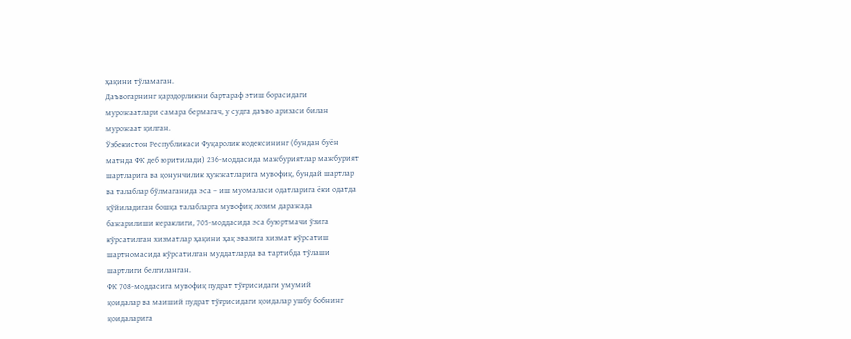ҳақини тўламаган.
Даъвогарнинг қарздорликни бартараф этиш борасидаги
мурожаатлари самара бермагач, у судга даъво аризаси билан
мурожаат қилган.
Ўзбекистон Республикаси Фуқаролик кодексининг (бундан буён
матнда ФК деб юритилади) 236-моддасида мажбуриятлар мажбурият
шартларига ва қонунчилик ҳужжатларига мувофиқ, бундай шартлар
ва талаблар бўлмаганида эса – иш муомаласи одатларига ёки одатда
қўйиладиган бошқа талабларга мувофиқ лозим даражада
бажарилиши кераклиги, 705-моддасида эса буюртмачи ўзига
кўрсатилган хизматлар ҳақини ҳақ эвазига хизмат кўрсатиш
шартномасида кўрсатилган муддатларда ва тартибда тўлаши
шартлиги белгиланган.
ФК 708-моддасига мувофиқ пудрат тўғрисидаги умумий
қоидалар ва маиший пудрат тўғрисидаги қоидалар ушбу бобнинг
қоидаларига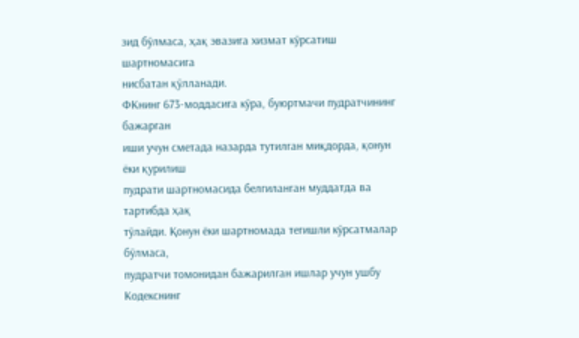зид бўлмаса, ҳақ эвазига хизмат кўрсатиш шартномасига
нисбатан қўлланади.
ФКнинг 673-моддасига кўра, буюртмачи пудратчининг бажарган
иши учун сметада назарда тутилган миқдорда, қонун ёки қурилиш
пудрати шартномасида белгиланган муддатда ва тартибда ҳақ
тўлайди. Қонун ёки шартномада тегишли кўрсатмалар бўлмаса,
пудратчи томонидан бажарилган ишлар учун ушбу Кодекснинг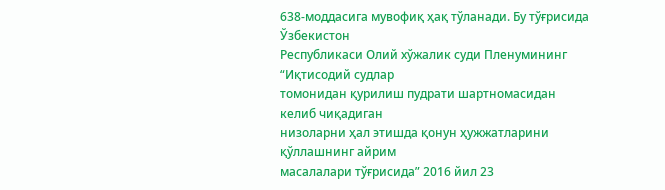638-моддасига мувофиқ ҳақ тўланади. Бу тўғрисида Ўзбекистон
Республикаси Олий хўжалик суди Пленумининг “Иқтисодий судлар
томонидан қурилиш пудрати шартномасидан келиб чиқадиган
низоларни ҳал этишда қонун ҳужжатларини қўллашнинг айрим
масалалари тўғрисида” 2016 йил 23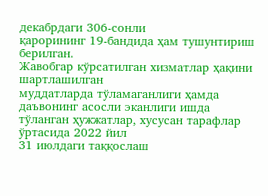декабрдаги 306-сонли
қарорининг 19-бандида ҳам тушунтириш берилган.
Жавобгар кўрсатилган хизматлар ҳақини шартлашилган
муддатларда тўламаганлиги ҳамда даъвонинг асосли эканлиги ишда
тўланган ҳужжатлар, хусусан тарафлар ўртасида 2022 йил
31 июлдаги таққослаш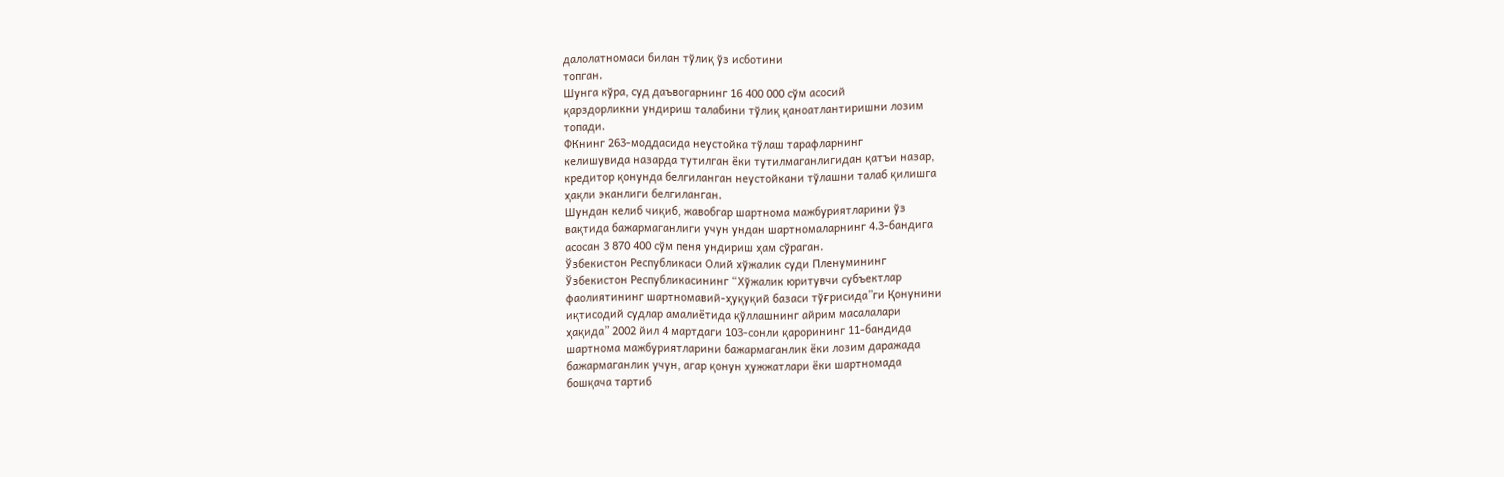далолатномаси билан тўлиқ ўз исботини
топган.
Шунга кўра, суд даъвогарнинг 16 400 000 сўм асосий
қарздорликни ундириш талабини тўлиқ қаноатлантиришни лозим
топади.
ФКнинг 263-моддасида неустойка тўлаш тарафларнинг
келишувида назарда тутилган ёки тутилмаганлигидан қатъи назар,
кредитор қонунда белгиланган неустойкани тўлашни талаб қилишга
ҳақли эканлиги белгиланган.
Шундан келиб чиқиб, жавобгар шартнома мажбуриятларини ўз
вақтида бажармаганлиги учун ундан шартномаларнинг 4.3-бандига
асосан 3 870 400 сўм пеня ундириш ҳам сўраган.
Ўзбекистон Республикаси Олий хўжалик суди Пленумининг
Ўзбекистон Республикасининг “Хўжалик юритувчи субъектлар
фаолиятининг шартномавий-ҳуқуқий базаси тўғрисида”ги Қонунини
иқтисодий судлар амалиётида қўллашнинг айрим масалалари
ҳақида” 2002 йил 4 мартдаги 103-сонли қарорининг 11-бандида
шартнома мажбуриятларини бажармаганлик ёки лозим даражада
бажармаганлик учун, агар қонун ҳужжатлари ёки шартномада
бошқача тартиб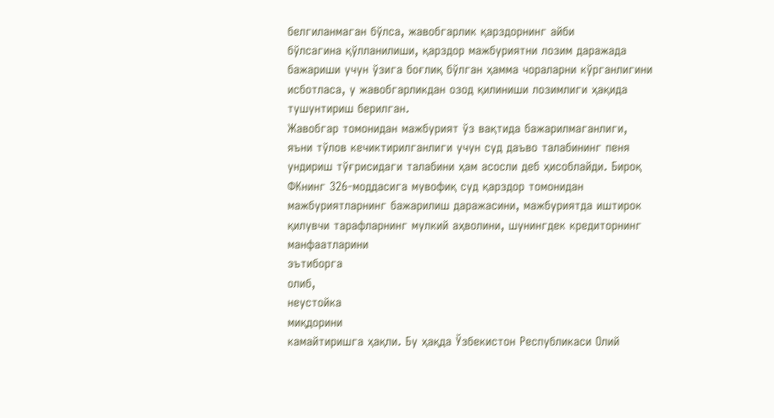белгиланмаган бўлса, жавобгарлик қарздорнинг айби
бўлсагина қўлланилиши, қарздор мажбуриятни лозим даражада
бажариши учун ўзига боғлиқ бўлган ҳамма чораларни кўрганлигини
исботласа, у жавобгарликдан озод қилиниши лозимлиги ҳақида
тушунтириш берилган.
Жавобгар томонидан мажбурият ўз вақтида бажарилмаганлиги,
яъни тўлов кечиктирилганлиги учун суд даъво талабининг пеня
ундириш тўғрисидаги талабини ҳам асосли деб ҳисоблайди. Бироқ
ФКнинг 326-моддасига мувофиқ суд қарздор томонидан
мажбуриятларнинг бажарилиш даражасини, мажбуриятда иштирок
қилувчи тарафларнинг мулкий аҳволини, шунингдек кредиторнинг
манфаатларини
эътиборга
олиб,
неустойка
миқдорини
камайтиришга ҳақли. Бу ҳақда Ўзбекистон Республикаси Олий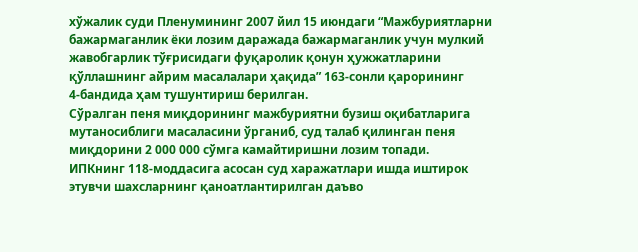хўжалик суди Пленумининг 2007 йил 15 июндаги “Мажбуриятларни
бажармаганлик ёки лозим даражада бажармаганлик учун мулкий
жавобгарлик тўғрисидаги фуқаролик қонун ҳужжатларини
қўллашнинг айрим масалалари ҳақида” 163-сонли қарорининг
4-бандида ҳам тушунтириш берилган.
Сўралган пеня миқдорининг мажбуриятни бузиш оқибатларига
мутаносиблиги масаласини ўрганиб, суд талаб қилинган пеня
миқдорини 2 000 000 сўмга камайтиришни лозим топади.
ИПКнинг 118-моддасига асосан суд харажатлари ишда иштирок
этувчи шахсларнинг қаноатлантирилган даъво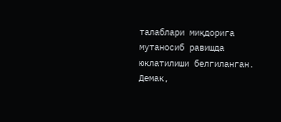талаблари миқдорига
мутаносиб равишда юклатилиши белгиланган.
Демак,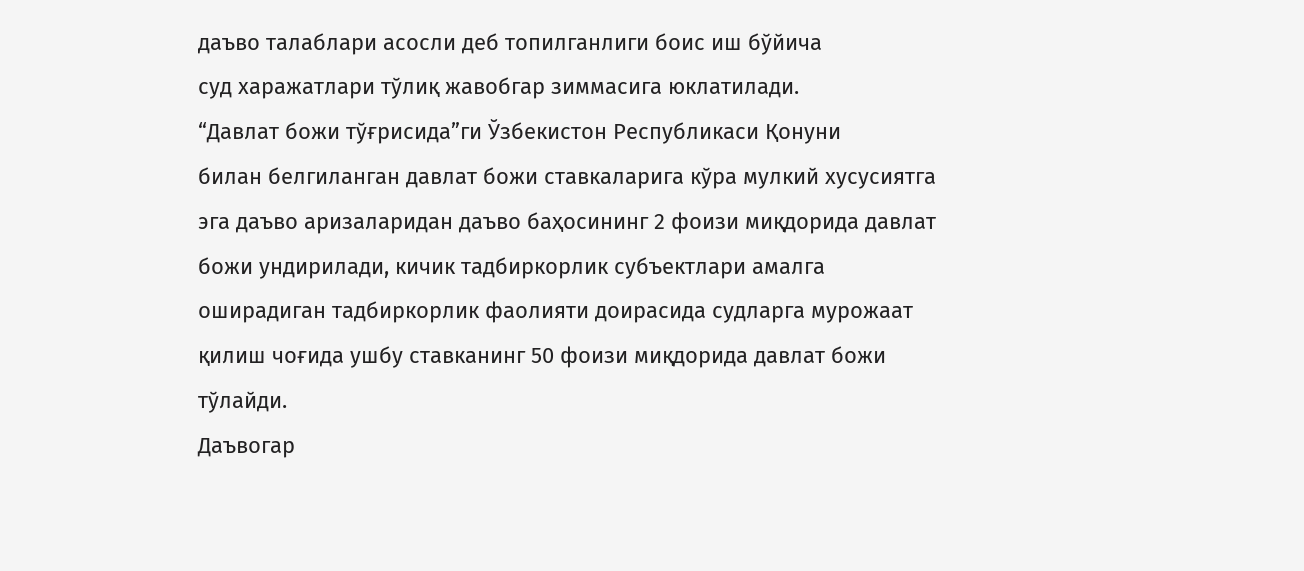даъво талаблари асосли деб топилганлиги боис иш бўйича
суд харажатлари тўлиқ жавобгар зиммасига юклатилади.
“Давлат божи тўғрисида”ги Ўзбекистон Республикаси Қонуни
билан белгиланган давлат божи ставкаларига кўра мулкий хусусиятга
эга даъво аризаларидан даъво баҳосининг 2 фоизи миқдорида давлат
божи ундирилади, кичик тадбиркорлик субъектлари амалга
оширадиган тадбиркорлик фаолияти доирасида судларга мурожаат
қилиш чоғида ушбу ставканинг 50 фоизи миқдорида давлат божи
тўлайди.
Даъвогар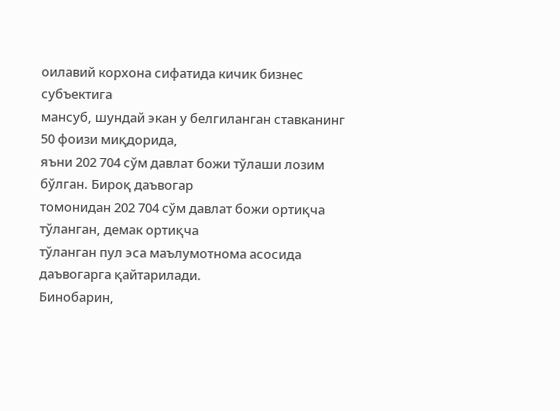оилавий корхона сифатида кичик бизнес субъектига
мансуб, шундай экан у белгиланган ставканинг 50 фоизи миқдорида,
яъни 202 704 сўм давлат божи тўлаши лозим бўлган. Бироқ даъвогар
томонидан 202 704 сўм давлат божи ортиқча тўланган, демак ортиқча
тўланган пул эса маълумотнома асосида даъвогарга қайтарилади.
Бинобарин,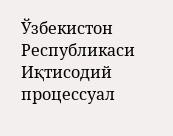Ўзбекистон Республикаси Иқтисодий процессуал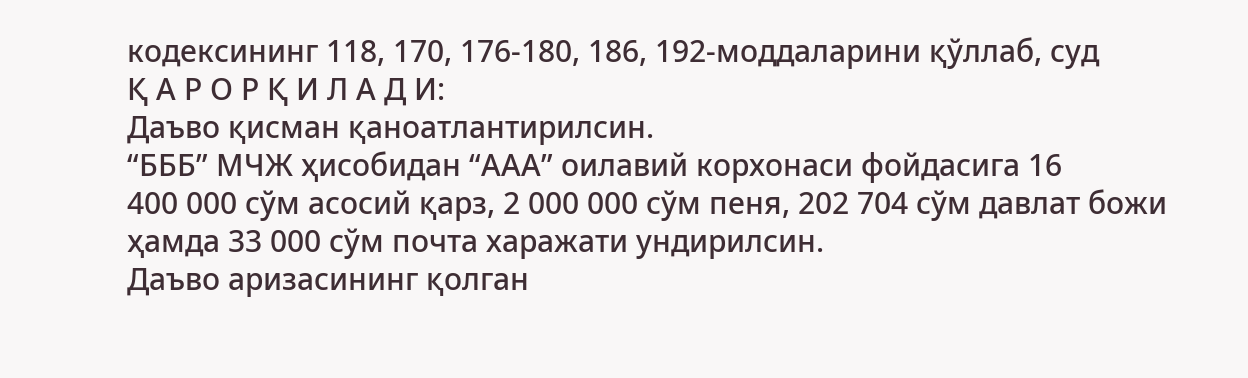кодексининг 118, 170, 176-180, 186, 192-моддаларини қўллаб, суд
Қ А Р О Р Қ И Л А Д И:
Даъво қисман қаноатлантирилсин.
“БББ” МЧЖ ҳисобидан “ААА” оилавий корхонаси фойдасига 16
400 000 сўм асосий қарз, 2 000 000 сўм пеня, 202 704 сўм давлат божи
ҳамда 33 000 сўм почта харажати ундирилсин.
Даъво аризасининг қолган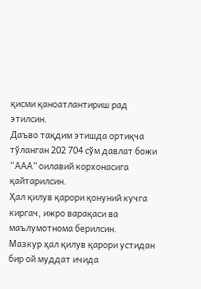қисми қаноатлантириш рад этилсин.
Даъво тақдим этишда ортиқча тўланган 202 704 сўм давлат божи
“ААА” оилавий корхонасига қайтарилсин.
Ҳал қилув қарори қонуний кучга киргач, ижро варақаси ва
маълумотнома берилсин.
Мазкур ҳал қилув қарори устидан бир ой муддат ичида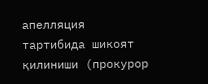апелляция
тартибида шикоят қилиниши (прокурор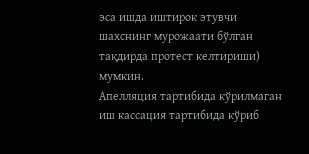эса ишда иштирок этувчи
шахснинг мурожаати бўлган тақдирда протест келтириши) мумкин.
Апелляция тартибида кўрилмаган иш кассация тартибида кўриб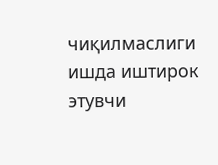чиқилмаслиги ишда иштирок этувчи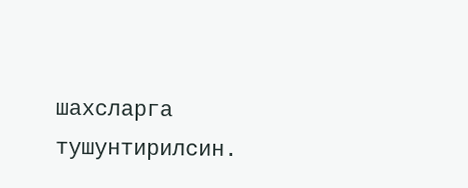шахсларга тушунтирилсин.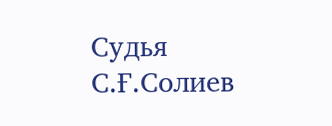Судья
С.Ғ.Солиев